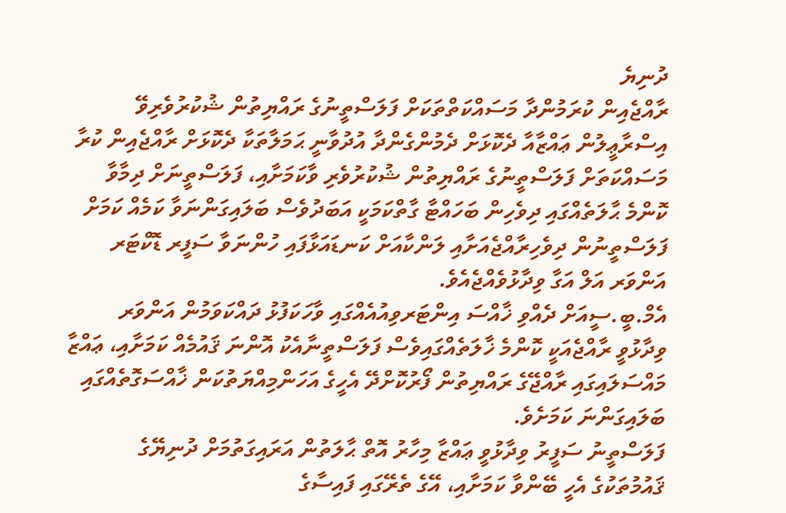ދުނިޔެ
ރާއްޖެއިން ކުރަމުންދާ މަސައްކަތްތަކަށް ފަލަސްތީނުގެ ރައްޔިތުން ޝުކުރުވެރިވޭ
އިސްރާޢީލުން ޢައްޒާއާ ދެކޮޅަށް ދެމުންގެންދާ އުދުވާނީ ޙަމަލާތަކާ ދެކޮޅަށް ރާއްޖެއިން ކުރާ މަސައްކަތަށް ފަލަސްތީނުގެ ރައްޔިތުން ޝުކުރުވެރި ވާކަމަށާއި، ފަލަސްތީނަށް ދިމާވާ ކޮންމެ ޙާލަތެއްގައި ދިވެހިން ބަހައްޓާ ގާތްކަމަކީ އަބަދުވެސް ބަލައިގަންނަވާ ކަމެއް ކަމަށް ފަލަސްތީނުން ދިވެހިރާއްޖެއަށާއި ލަންކާއަށް ކަނޑައަޅާފައި ހުންނަވާ ސަފީރ ޑޮކްޓަރ އަންވަރ އަލް އަގާ ވިދާޅުވެއްޖެއެވެ.
އެމް.ބީ.ސީއަށް ދެއްވި ޚާއްސަ އިންޓަރވިއުއެއްގައި ވާހަކަފުޅު ދައްކަވަމުން އަންވަރ ވިދާޅުވީ ރާއްޖެއަކީ ކޮންމެ ޚާލަތެއްގައިވެސް ފަލަސްތީނާއެކު އޮންނަ ޤައުމެއް ކަމަށާއި، ޢައްޒާ މައްސަލައިގައި ރާއްޖޭގެ ރައްޔިތުން ފޯރުކޮށްދޭ އެހީގެ އަހަންމިއްޔަތުކަން ޚާއްސަގޮތެއްގައި ބަލައިގަންނަ ކަމަށެވެ.
ފަލަސްތީނު ސަފީރު ވިދާޅުވީ ޢައްޒާ މިހާރު އޮތް ޙާލަތުން އަރައިގަތުމަށް ދުނިޔޭގެ ޤައުމުތަކުގެ އެހީ ބޭންވާ ކަމަށާއި، އޭގެ ތެރޭގައި ފައިސާގެ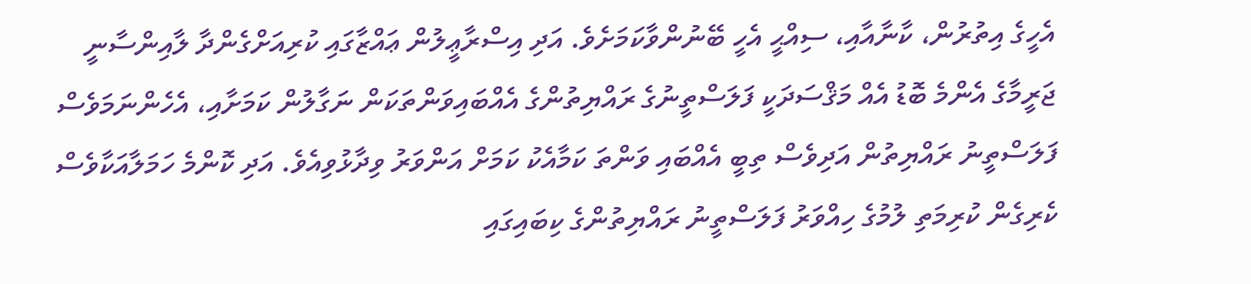އެހީގެ އިތުރުން، ކާނާއާއި، ސިއްޙީ އެހީ ބޭނުންވާކަމަށެވެ. އަދި އިސްރާޢީލުން ޢައްޒާގައި ކުރިއަށްގެންދާ ލާއިންސާނީ ޖަރީމާގެ އެންމެ ބޮޑު އެއް މަޤްސަދަކީ ފަލަސްތީނުގެ ރައްޔިތުންގެ އެއްބައިވަންތަކަން ނަގާލުން ކަމަށާއި، އެހެންނަމަވެސް ފަލަސްތީނު ރައްޔިތުން އަދިވެސް ތިބީ އެއްބައި ވަންތަ ކަމާއެކު ކަމަށް އަންވަރު ވިދާޅުވިއެވެ. އަދި ކޮންމެ ހަމަލާއަކާވެސް ކެރިގެން ކުރިމަތި ލުމުގެ ހިއްވަރު ފަލަސްތީނު ރައްޔިތުންގެ ކިބައިގައި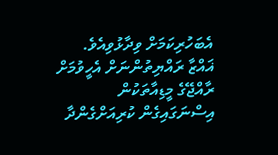އެބަހުރިކަމަށް ވިދާޅުވިއެވެ.
ޣައްޒާ ރައްޔިތުންނަށް އެހީވުމަށް ރާއްޖޭގެ މީޑިއާތަކުން އިސްނަގައިގެން ކުރިއަށްގެންދާ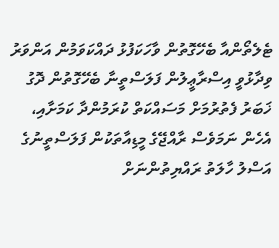ޓެލެތޯންއާ ބެހޭގޮތުން ވާހަކަފުޅު ދައްކަވަމުން އަންވަރު ވިދާޅުވީ އިސްރާޢީލުން ފަލަސްތީނާ ބެހޭގޮތުން ދޮގު ޚަބަރު ފެތުރުމަށް މަސައްކަތް ކުރަމުންދާ ކަމަށާއި، އެހެން ނަމަވެސް ރާއްޖޭގެ މީޑިއާތަކުން ފަލަސްތީނުގެ އަސްލު ހާލަތު ރައްޔިތުންނަށް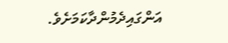އަންގައިދެމުންދާކަމަށެވެ.